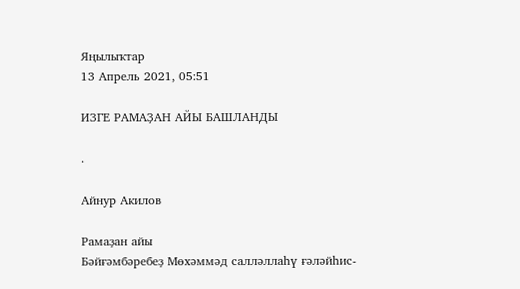Яңылыҡтар
13 Апрель 2021, 05:51

ИЗГЕ РАМАҘАН АЙЫ БАШЛАНДЫ

.

Айнур Акилов

Рамаҙан айы
Бәйғәмбәребеҙ Мөхәммәд салләллаһү ғәләйһис-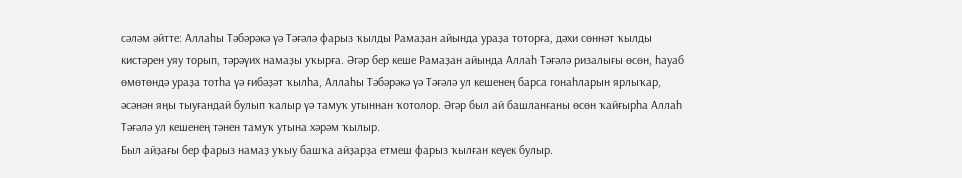сәләм әйтте: Аллаһы Тәбәрәкә үә Тәғәлә фарыз ҡылды Рамаҙан айында ураҙа тоторға, дәхи сөннәт ҡылды кистәрен уяу торып, тәрәүих намаҙы уҡырға. Әгәр бер кеше Рамаҙан айында Аллаһ Тәғәлә ризалығы өсөн, һауаб өмөтөндә ураҙа тотһа үә ғибәҙәт ҡылһа, Аллаһы Тәбәрәкә үә Тәғәлә ул кешенең барса гонаһларын ярлыҡар, әсәнән яңы тыуғандай булып ҡалыр үә тамуҡ утыннан ҡотолор. Әгәр был ай башланғаны өсөн ҡайғырһа Аллаһ Тәғәлә ул кешенең тәнен тамуҡ утына хәрәм ҡылыр.
Был айҙағы бер фарыз намаҙ уҡыу башҡа айҙарҙа етмеш фарыз ҡылған кеүек булыр.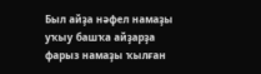Был айҙа нәфел намаҙы уҡыу башҡа айҙарҙа фарыз намаҙы ҡылған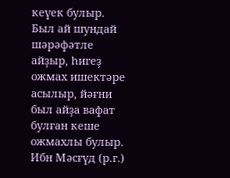кеүек булыр. Был ай шундай шәрәфәтле айҙыр, һигеҙ ожмах ишектәре асылыр, йәғни был айҙа вафат булған кеше ожмахлы булыр.
Ибн Мәсғүд (р.г.)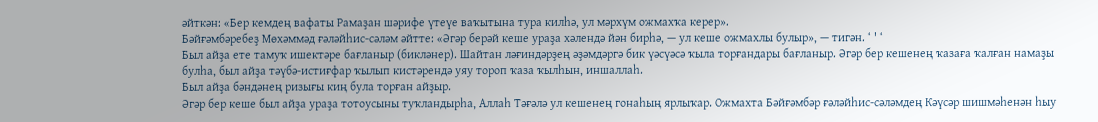әйткән: «Бер кемдең вафаты Рамаҙан шәрифе үтеүе ваҡытына тура килһә, ул мәрхүм ожмахҡа керер».
Бәйғәмбәребеҙ Мөхәммәд ғәләйһис-сәләм әйтте: «Әгәр берәй кеше ураҙа хәлендә йән бирһә, — ул кеше ожмахлы булыр», — тигән. ‘ ' ‘
Был айҙа ете тамуҡ ишектәре бағланыр (бикләнер). Шайтан ләғиндәрҙең әҙәмдәргә бик үәсүәсә ҡыла торғандары бағланыр. Әгәр бер кешенең ҡазаға ҡалған намаҙы булһа, был айҙа тәүбә-истиғфар ҡылып кистәрендә уяу тороп ҡаза ҡылһын, иншаллаһ.
Был айҙа бәндәнең ризығы киң була торған айҙыр.
Әгәр бер кеше был айҙа ураҙа тотоусыны туҡландырһа, Аллаһ Тәғәлә ул кешенең гонаһың ярлыҡар. Ожмахта Бәйғәмбәр ғәләйһис-сәләмдең Кәүсәр шишмәһенән һыу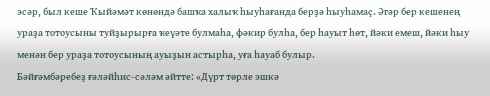эсәр, был кеше Ҡыйәмәт көнөндә башҡа халыҡ һыуһағанда берҙә һыуһамаҫ. Әгәр бер кешенең ураҙа тотоусыны туйҙырырға ҡеүәте булмаһа, фәкир булһа, бер һауыт һөт, йәки емеш, йәки һыу менән бер ураҙа тотоусының ауыҙын астырһа, уға һауаб булыр.
Бәйғәмбәребеҙ ғәләйһис-сәләм әйтте: «Дүрт төрле эшкә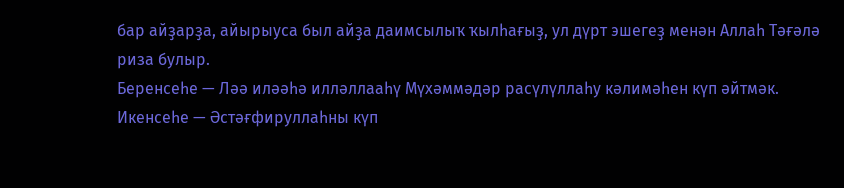бар айҙарҙа, айырыуса был айҙа даимсылыҡ ҡылһағыҙ, ул дүрт эшегеҙ менән Аллаһ Тәғәлә риза булыр.
Беренсеһе — Ләә иләәһә илләллааһү Мүхәммәдәр расүлүллаһу кәлимәһен күп әйтмәк.
Икенсеһе — Әстәғфируллаһны күп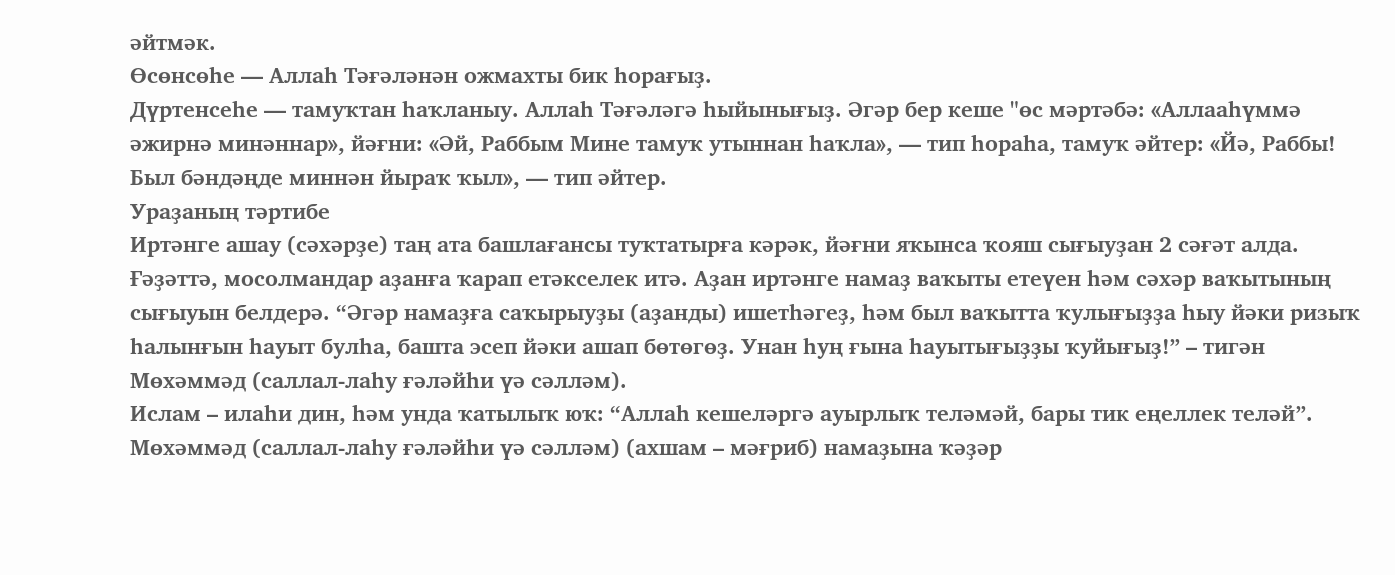әйтмәк.
Өсөнсөһе — Аллаһ Тәғәләнән ожмахты бик һорағыҙ.
Дүртенсеһе — тамуҡтан һаҡланыу. Аллаһ Тәғәләгә һыйынығыҙ. Әгәр бер кеше "өс мәртәбә: «Аллааһүммә әжирнә минәннар», йәғни: «Әй, Раббым Мине тамуҡ утыннан һаҡла», — тип һораһа, тамуҡ әйтер: «Йә, Раббы! Был бәндәңде миннән йыраҡ ҡыл», — тип әйтер.
Ураҙаның тәртибе
Иртәнге ашау (сәхәрҙе) таң ата башлағансы туҡтатырға кәрәк, йәғни яҡынса ҡояш сығыуҙан 2 сәғәт алда. Ғәҙәттә, мосолмандар аҙанға ҡарап етәкселек итә. Аҙан иртәнге намаҙ ваҡыты етеүен һәм сәхәр ваҡытының сығыуын белдерә. “Әгәр намаҙға саҡырыуҙы (аҙанды) ишетһәгеҙ, һәм был ваҡытта ҡулығыҙҙа һыу йәки ризыҡ һалынғын һауыт булһа, башта эсеп йәки ашап бөтөгөҙ. Унан һуң ғына һауытығыҙҙы ҡуйығыҙ!” – тигән Мөхәммәд (саллал-лаһу ғәләйһи үә сәлләм).
Ислам – илаһи дин, һәм унда ҡатылыҡ юҡ: “Аллаһ кешеләргә ауырлыҡ теләмәй, бары тик еңеллек теләй”.
Мөхәммәд (саллал-лаһу ғәләйһи үә сәлләм) (ахшам – мәғриб) намаҙына ҡәҙәр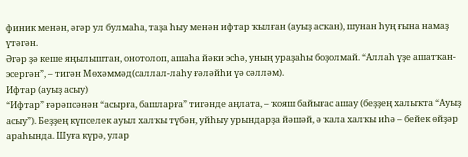финик менән, әгәр ул булмаһа, таҙа һыу менән ифтар ҡылған (ауыҙ асҡан), шунан һуң ғына намаҙ үтәгән.
Әгәр ҙә кеше яңылыштан, онотолоп, ашаһа йәки эсһә, уның ураҙаһы боҙолмай. “Аллаһ үҙе ашатҡан-эсергән”, – тигән Мөхәммәд(саллал-лаһу ғәләйһи үә сәлләм).
Ифтар (ауыҙ асыу)
“Ифтар” ғәрәпсәнән “асырға, башларға” тигәнде аңлата, – ҡояш байығас ашау (беҙҙең халыҡта “Ауыҙ асыу”). Беҙҙең күпселек ауыл халҡы түбән, уйһыу урындарҙа йәшәй, ә ҡала халҡы иһә – бейек өйҙәр араһында. Шуға күрә, улар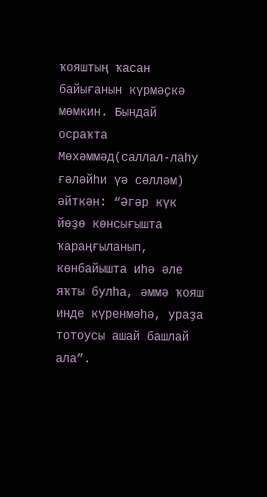ҡояштың ҡасан байығанын күрмәҫкә мөмкин. Бындай осраҡта Мөхәммәд(саллал-лаһу ғәләйһи үә сәлләм) әйткән: “Әгәр күк йөҙө көнсығышта ҡараңғыланып, көнбайышта иһә әле яҡты булһа, әммә ҡояш инде күренмәһә, ураҙа тотоусы ашай башлай ала”.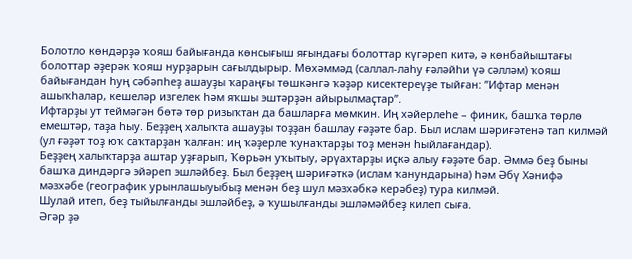Болотло көндәрҙә ҡояш байығанда көнсығыш яғындағы болоттар күгәреп китә, ә көнбайыштағы болоттар әҙерәк ҡояш нурҙарын сағылдырыр. Мөхәммәд (саллал-лаһу ғәләйһи үә сәлләм) ҡояш байығандан һуң сәбәпһеҙ ашауҙы ҡараңғы төшкәнгә ҡәҙәр кисектереүҙе тыйған: ”Ифтар менән ашыҡһалар, кешеләр изгелек һәм яҡшы эштәрҙән айырылмаҫтар”.
Ифтарҙы ут теймәгән бөтә төр ризыҡтан да башларға мөмкин. Иң хәйерлеһе – финик, башҡа төрлө емештәр, таҙа һыу. Беҙҙең халыҡта ашауҙы тоҙҙан башлау ғәҙәте бар. Был ислам шәриғәтенә тап килмәй (ул ғәҙәт тоҙ юҡ саҡтарҙан ҡалған: иң ҡәҙерле ҡунаҡтарҙы тоҙ менән һыйлағандар).
Беҙҙең халыҡтарҙа аштар уҙғарып, Ҡөрьән уҡытыу, әрүахтарҙы иҫкә алыу ғәҙәте бар. Әммә беҙ быны башҡа диндәргә эйәреп эшләйбеҙ. Был беҙҙең шәриғәткә (ислам ҡанундарына) һәм Әбү Хәнифә мәзхәбе (географик урынлашыуыбыҙ менән беҙ шул мәзхәбкә керәбеҙ) тура килмәй.
Шулай итеп, беҙ тыйылғанды эшләйбеҙ, ә ҡушылғанды эшләмәйбеҙ килеп сыға.
Әгәр ҙә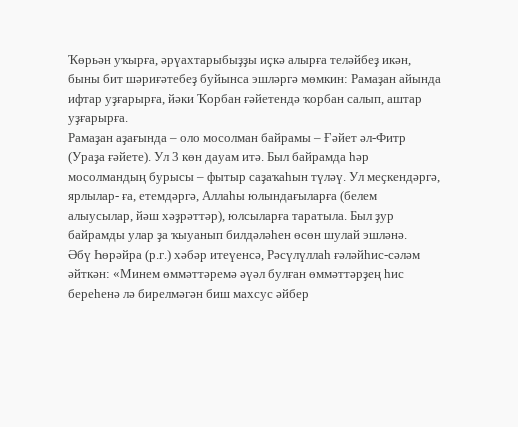Ҡөрьән уҡырға, әрүахтарыбыҙҙы иҫкә алырға теләйбеҙ икән, быны бит шәриғәтебеҙ буйынса эшләргә мөмкин: Рамаҙан айында ифтар уҙғарырға, йәки Ҡорбан ғәйетендә ҡорбан салып, аштар уҙғарырға.
Рамаҙан аҙағында – оло мосолман байрамы – Ғәйет әл-Фитр (Ураҙа ғәйете). Ул 3 көн дауам итә. Был байрамда һәр мосолмандың бурысы – фытыр саҙаҡаһын түләү. Ул меҫкендәргә, ярлылар- ға, етемдәргә, Аллаһы юлындағыларға (белем алыусылар, йәш хәҙрәттәр), юлсыларға таратыла. Был ҙур байрамды улар ҙа ҡыуанып билдәләһен өсөн шулай эшләнә.
Әбү Һөрәйра (р.г.) хәбәр итеүенсә, Рәсүлүллаһ ғәләйһис-сәләм әйткән: «Минем өммәттәремә әүәл булған өммәттәрҙең һис береһенә лә бирелмәгән биш махсус әйбер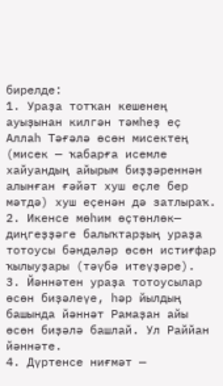бирелде:
1. Ураҙа тотҡан кешенең ауыҙынан килгән тәмһеҙ еҫ Аллаһ Тәғәлә өсөн мисектең (мисек — ҡабарға исемле хайуандың айырым биҙҙәреннән алынған ғәйәт хуш еҫле бер мәтдә) хуш еҫенән дә затлыраҡ.
2. Икенсе мөһим өҫтөнлөк— диңгеҙҙәге балыҡтарҙың ураҙа тотоусы бәндәләр өсөн истиғфар ҡылыуҙары (тәүбә итеүҙәре).
3. Йәннәтен ураҙа тотоусылар өсөн биҙәлеүе, һәр йылдың башында йәннәт Рамаҙан айы өсөн биҙәлә башлай. Ул Раййан йәннәте.
4. Дүртенсе ниғмәт —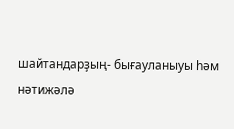шайтандарҙың- бығауланыуы һәм нәтижәлә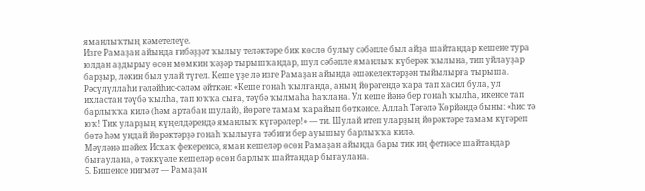яманлыҡтың кәметелеүе.
Изге Рамаҙан айында ғибәҙҙәт ҡылыу теләктәре бик көслө булыу сәбәпле был айҙа шайтандар кешене тура юлдан аҙдырыу өсөн мөмкин ҡәҙәр тырышҡандар, шул сәбәпле яманлыҡ күберәк ҡылына, тип уйлауҙар барҙыр, ләкин был улай түгел. Кеше үҙе лә изге Рамаҙан айында әшәкелектәрҙән тыйылырға тырыша.
Рәсүлүллаһи ғәләйһис-сәләм әйткән: «Кеше гонаһ ҡылғанда, аның йөрәгендә ҡара тап хасил була, ул ихластан тәүбә ҡылһа, тап юҡҡа сыға, тәүбә ҡылмаһа һаҡлана. Ул кеше йәнә бер гонаһ ҡылһа, икенсе тап барлыҡҡа килә (һәм артабан шулай), йөрәге тамам ҡарайып бөткәнсе. Аллаһ Тәғәлә Ҡөрйәндә быны: «һис тә юҡ! Тик уларҙың күңелдәрендә яманлыҡ күгәрәлер!» — ти. Шулай итеп уларҙың йөрәктәре тамам күгәреп бөтә һәм ундай йөрәктәрҙә гонаһ ҡылыуға тәбиғи бер ауышыу барлыҡҡа килә.
Мәүләнә шәйех Исхаҡ фекеренсә, яман кешеләр өсөн Рамаҙан айында бары тик иң фетнәсе шайтандар бығаулана, ә тәккүәле кешеләр өсөн барлыҡ шайтандар бығаулана.
5. Бишенсе ниғмәт — Рамаҙан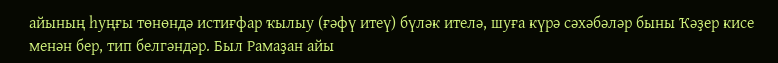айының һуңғы төнөндә истиғфар ҡылыу (ғәфү итеү) бүләк ителә, шуға күрә сәхәбәләр быны Ҡәҙер кисе менән бер, тип белгәндәр. Был Рамаҙан айы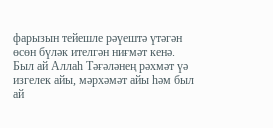фарызын тейешле рәүештә үтәгән өсөн бүләк ителгән ниғмәт кенә.
Был ай Аллаһ Тәғәләнең рәхмәт үә изгелек айы, мәрхәмәт айы һәм был ай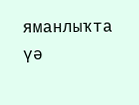яманлыҡта үә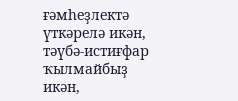ғәмһеҙлектә үткәрелә икән, тәүбә-истиғфар ҡылмайбыҙ икән,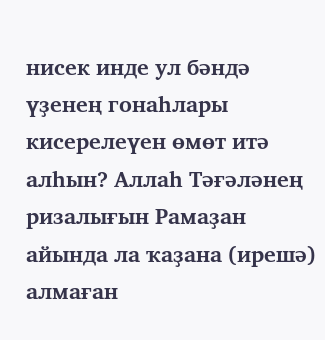нисек инде ул бәндә үҙенең гонаһлары кисерелеүен өмөт итә алһын? Аллаһ Тәғәләнең ризалығын Рамаҙан айында ла ҡаҙана (ирешә) алмаған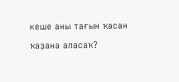кеше аны тағын ҡасан ҡаҙана аласаҡ?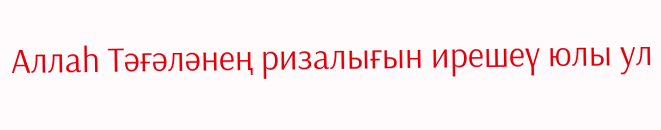Аллаһ Тәғәләнең ризалығын ирешеү юлы ул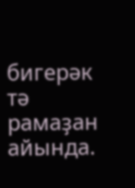бигерәк тә рамаҙан айында.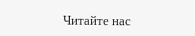Читайте нас